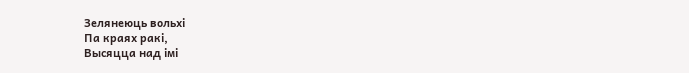Зелянеюць вольхі
Па краях ракі,
Высяцца над імі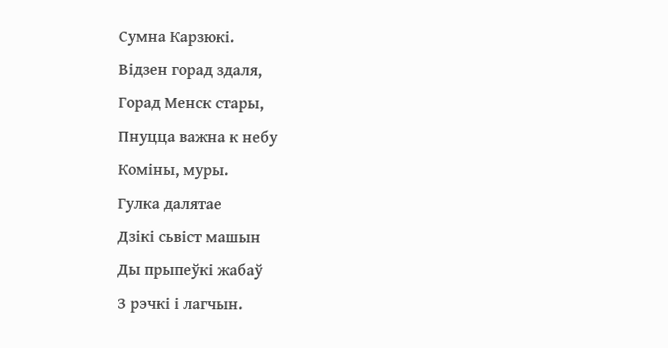Сумна Карзюкі.
Відзен горад здаля,
Горад Менск стары,
Пнуцца важна к небу
Коміны, муры.
Гулка далятае
Дзікі сьвіст машын
Ды прыпеўкі жабаў
З рэчкі і лагчын.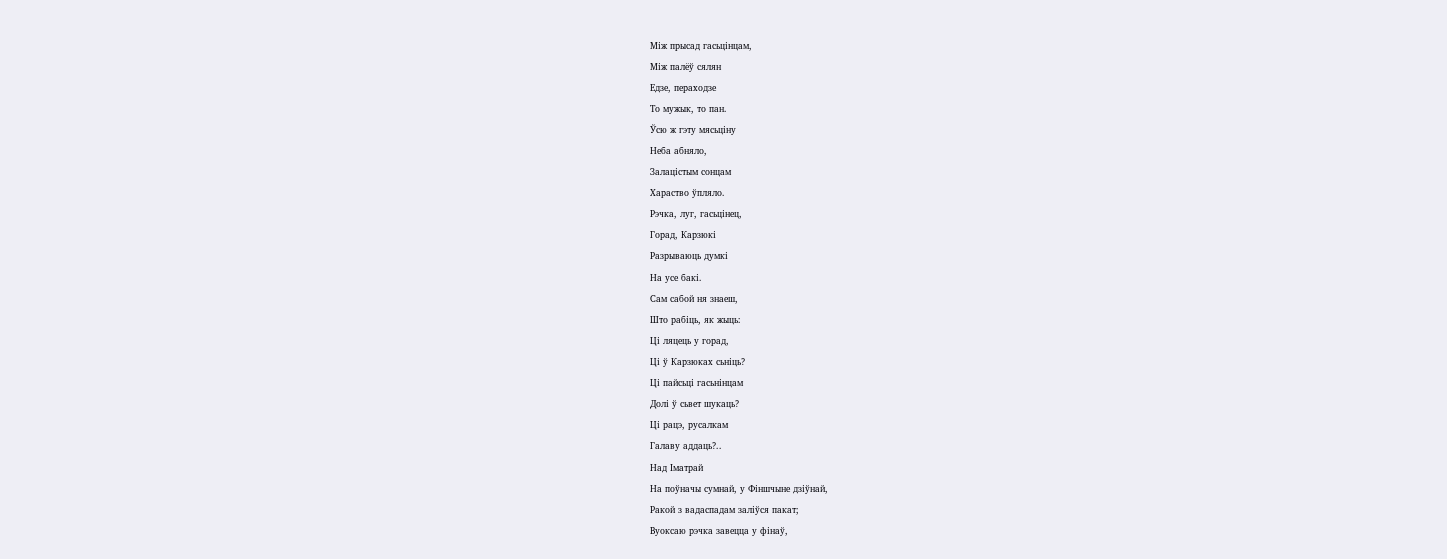Між прысад гасьцінцам,
Між палёў сялян
Едзе, пераходзе
То мужык, то пан.
Ўсю ж гэту мясьціну
Неба абняло,
Залацістым сонцам
Хараство ўпляло.
Рэчка, луг, гасьцінец,
Горад, Карзюкі
Разрываюць думкі
На усе бакі.
Сам сабой ня знаеш,
Што рабіць, як жыць:
Ці ляцець у горад,
Ці ў Карзюках сьніць?
Ці пайсьці гасьнінцам
Долі ў сьвет шукаць?
Ці рацэ, русалкам
Галаву аддаць?..
Над Іматрай
На поўначы сумнай, у Фіншчыне дзіўнай,
Ракой з вадаспадам заліўся пакат;
Вуоксаю рэчка завецца у фінаў,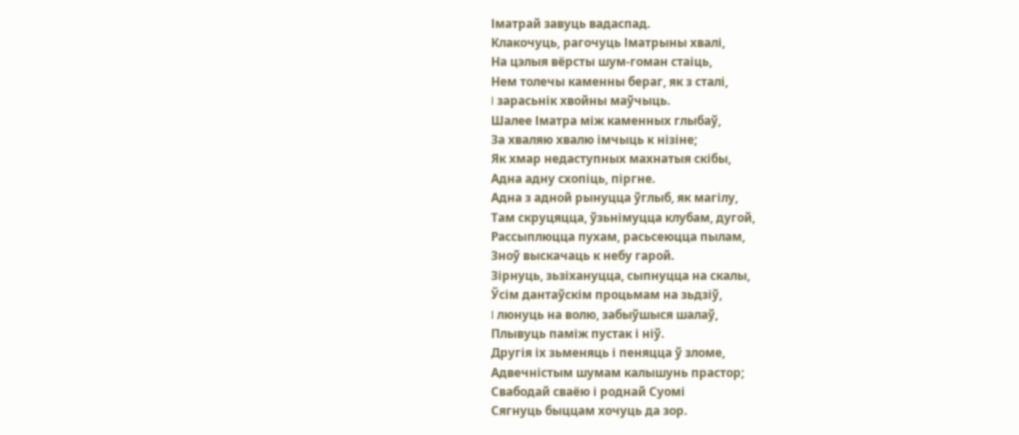Іматрай завуць вадаспад.
Клакочуць, рагочуць Іматрыны хвалі,
На цэлыя вёрсты шум-гоман стаіць,
Нем толечы каменны бераг, як з сталі,
I зарасьнік хвойны маўчыць.
Шалее Іматра між каменных глыбаў,
За хваляю хвалю імчыць к нізіне;
Як хмар недаступных махнатыя скібы,
Адна адну схопіць, піргне.
Адна з адной рынуцца ўглыб, як магілу,
Там скруцяцца, ўзьнімуцца клубам, дугой,
Рассыплюцца пухам, расьсеюцца пылам,
Зноў выскачаць к небу гарой.
Зірнуць, зьзіхануцца, сыпнуцца на скалы,
Ўсім дантаўскім процьмам на зьдзіў,
I люнуць на волю, забыўшыся шалаў,
Плывуць паміж пустак і ніў.
Другія іх зьменяць і пеняцца ў зломе,
Адвечністым шумам калышунь прастор;
Свабодай сваёю і роднай Суомі
Сягнуць быццам хочуць да зор.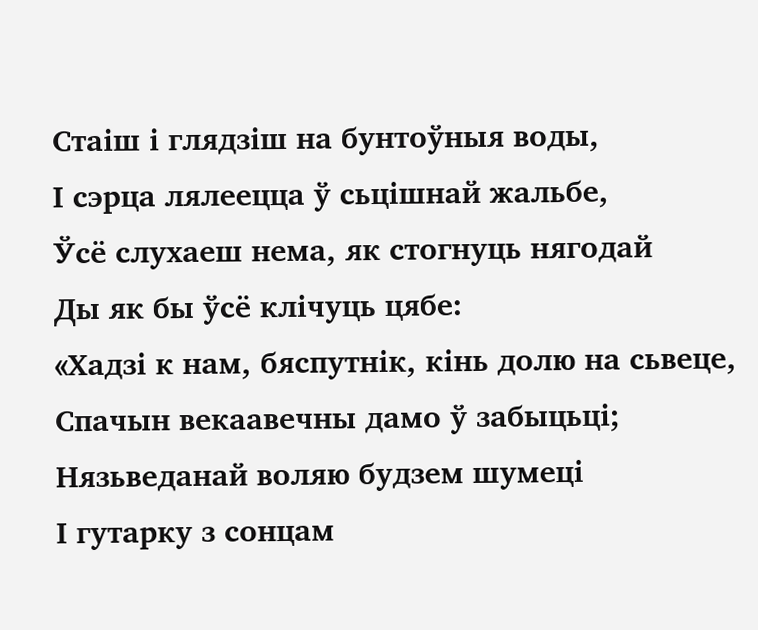Стаіш і глядзіш на бунтоўныя воды,
І сэрца лялеецца ў сьцішнай жальбе,
Ўсё слухаеш нема, як стогнуць нягодай
Ды як бы ўсё клічуць цябе:
«Хадзі к нам, бяспутнік, кінь долю на сьвеце,
Спачын векаавечны дамо ў забыцьці;
Нязьведанай воляю будзем шумеці
І гутарку з сонцам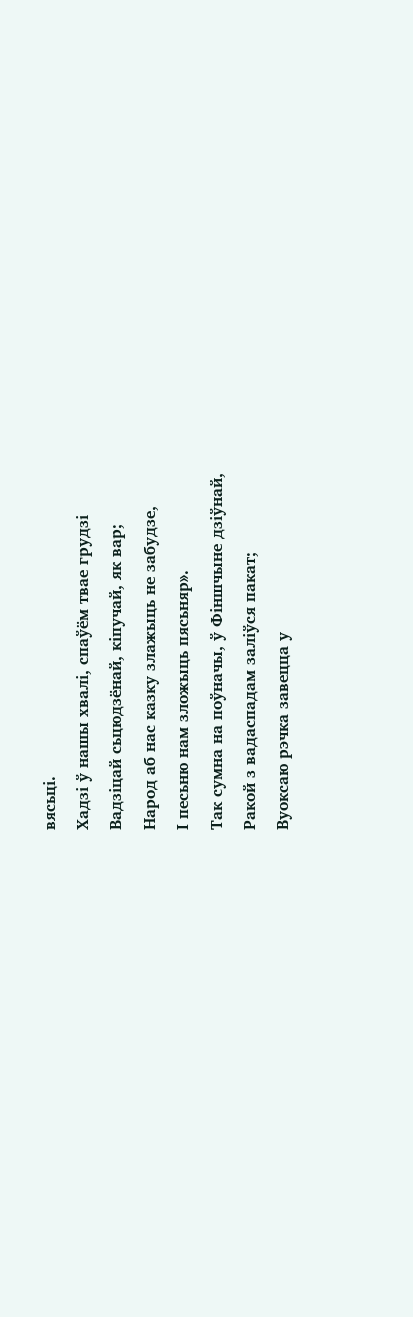вясьці.
Хадзі ў нашы хвалі, спаўём твае грудзі
Вадзіцай сьцюдзёнай, кіпучай, як вар;
Народ аб нас казку злажыць не забудзе,
І песьню нам зложыць пясьняр».
Так сумна на поўначы, ў Фіншчыне дзіўнай,
Ракой з вадаспадам заліўся пакат;
Вуоксаю рэчка завецца у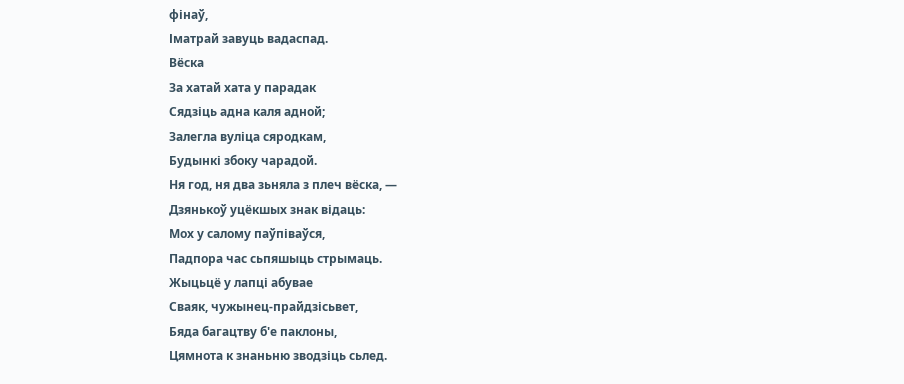фінаў,
Іматрай завуць вадаспад.
Вёска
За хатай хата у парадак
Сядзіць адна каля адной;
Залегла вуліца сяродкам,
Будынкі збоку чарадой.
Ня год, ня два зьняла з плеч вёска, —
Дзянькоў уцёкшых знак відаць:
Мох у салому паўпіваўся,
Падпора час сьпяшыць стрымаць.
Жыцьцё у лапці абувае
Сваяк, чужынец-прайдзісьвет,
Бяда багацтву б'е паклоны,
Цямнота к знаньню зводзіць сьлед.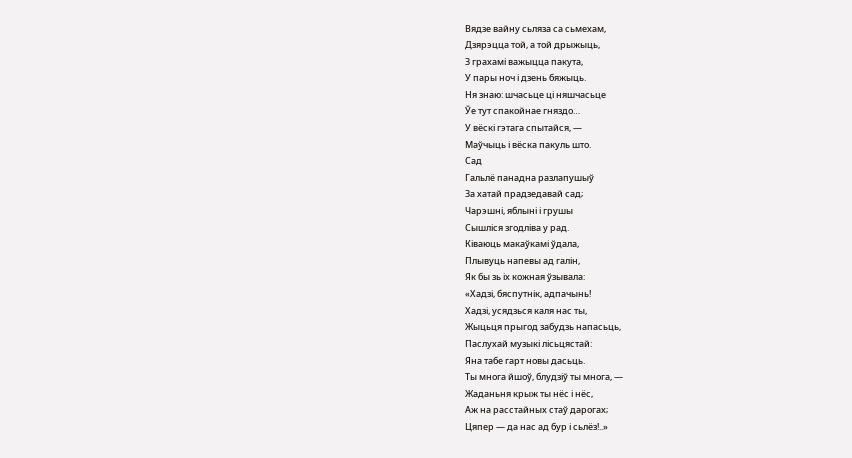Вядзе вайну сьляза са сьмехам,
Дзярэцца той, а той дрыжыць,
З грахамі важыцца пакута,
У пары ноч і дзень бяжыць.
Ня знаю: шчасьце ці няшчасьце
Ўе тут спакойнае гняздо…
У вёскі гэтага спытайся, —
Маўчыць і вёска пакуль што.
Сад
Гальлё панадна разлапушыў
За хатай прадзедавай сад;
Чарэшні, яблыні і грушы
Сышліся згодліва у рад.
Ківаюць макаўкамі ўдала,
Плывуць напевы ад галін,
Як бы зь іх кожная ўзывала:
«Хадзі, бяспутнік, адпачынь!
Хадзі, усядзься каля нас ты,
Жыцьця прыгод забудзь напасьць,
Паслухай музыкі лісьцястай:
Яна табе гарт новы дасьць.
Ты многа йшоў, блудзіў ты многа, —
Жаданьня крыж ты нёс і нёс,
Аж на расстайных стаў дарогах;
Цяпер — да нас ад бур і сьлёз!..»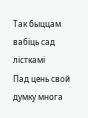Так быццам вабіць сад лісткамі
Пад цень свой думку многа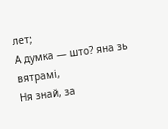лет;
А думка — што? яна зь вятрамі,
Ня знай, за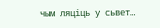чым ляціць у сьвет…